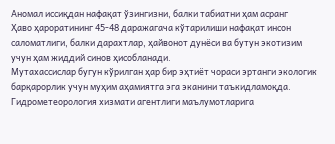Аномал иссиқдан нафақат ўзингизни, балки табиатни ҳам асранг
Ҳаво ҳароратининг 45-48 даражагача кўтарилиши нафақат инсон саломатлиги, балки дарахтлар, ҳайвонот дунёси ва бутун экотизим учун ҳам жиддий синов ҳисобланади.
Мутахассислар бугун кўрилган ҳар бир эҳтиёт чораси эртанги экологик барқарорлик учун муҳим аҳамиятга эга эканини таъкидламоқда.
Гидрометеорология хизмати агентлиги маълумотларига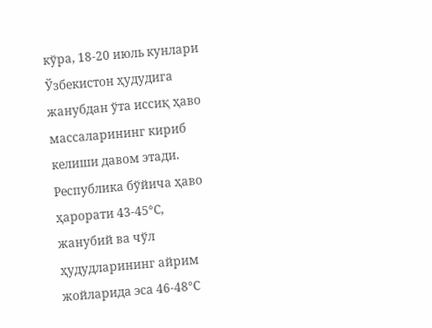кўра, 18-20 июль кунлари Ўзбекистон ҳудудига жанубдан ўта иссиқ ҳаво массаларининг кириб келиши давом этади. Республика бўйича ҳаво ҳарорати 43-45°С, жанубий ва чўл ҳудудларининг айрим жойларида эса 46-48°С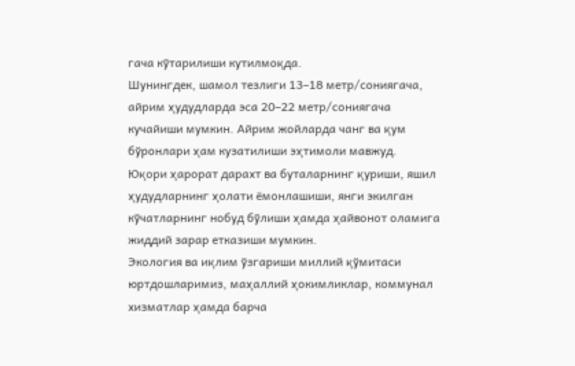гача кўтарилиши кутилмоқда.
Шунингдек, шамол тезлиги 13–18 метр/сониягача, айрим ҳудудларда эса 20–22 метр/сониягача кучайиши мумкин. Айрим жойларда чанг ва қум бўронлари ҳам кузатилиши эҳтимоли мавжуд.
Юқори ҳарорат дарахт ва буталарнинг қуриши, яшил ҳудудларнинг ҳолати ёмонлашиши, янги экилган кўчатларнинг нобуд бўлиши ҳамда ҳайвонот оламига жиддий зарар етказиши мумкин.
Экология ва иқлим ўзгариши миллий қўмитаси юртдошларимиз, маҳаллий ҳокимликлар, коммунал хизматлар ҳамда барча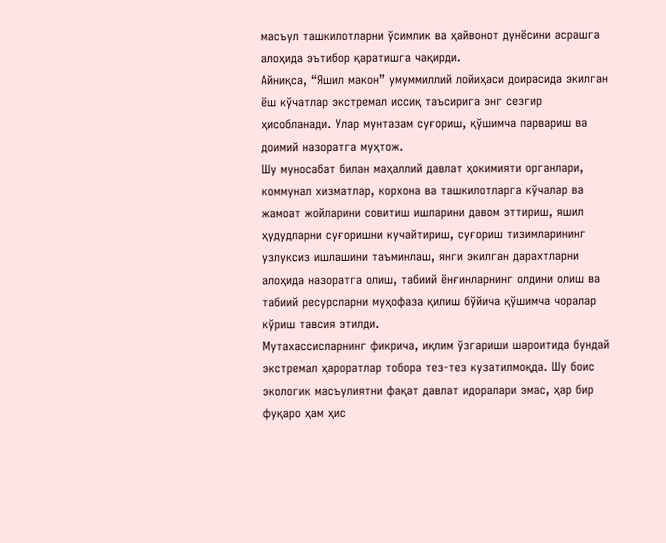масъул ташкилотларни ўсимлик ва ҳайвонот дунёсини асрашга алоҳида эътибор қаратишга чақирди.
Айниқса, “Яшил макон” умуммиллий лойиҳаси доирасида экилган ёш кўчатлар экстремал иссиқ таъсирига энг сезгир ҳисобланади. Улар мунтазам суғориш, қўшимча парвариш ва доимий назоратга муҳтож.
Шу муносабат билан маҳаллий давлат ҳокимияти органлари, коммунал хизматлар, корхона ва ташкилотларга кўчалар ва жамоат жойларини совитиш ишларини давом эттириш, яшил ҳудудларни суғоришни кучайтириш, суғориш тизимларининг узлуксиз ишлашини таъминлаш, янги экилган дарахтларни алоҳида назоратга олиш, табиий ёнғинларнинг олдини олиш ва табиий ресурсларни муҳофаза қилиш бўйича қўшимча чоралар кўриш тавсия этилди.
Мутахассисларнинг фикрича, иқлим ўзгариши шароитида бундай экстремал ҳароратлар тобора тез-тез кузатилмоқда. Шу боис экологик масъулиятни фақат давлат идоралари эмас, ҳар бир фуқаро ҳам ҳис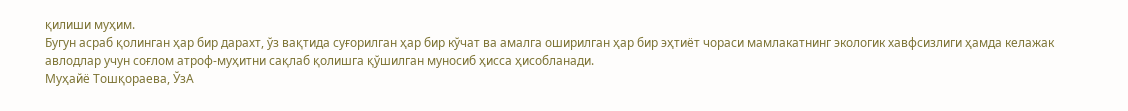қилиши муҳим.
Бугун асраб қолинган ҳар бир дарахт, ўз вақтида суғорилган ҳар бир кўчат ва амалга оширилган ҳар бир эҳтиёт чораси мамлакатнинг экологик хавфсизлиги ҳамда келажак авлодлар учун соғлом атроф-муҳитни сақлаб қолишга қўшилган муносиб ҳисса ҳисобланади.
Муҳайё Тошқораева, ЎзА